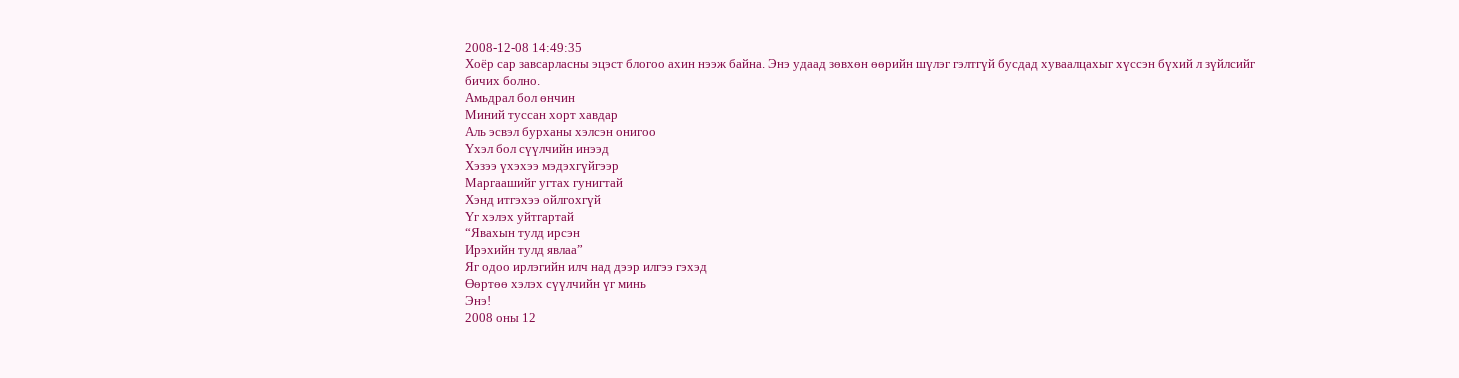2008-12-08 14:49:35
Хоёр сар завсарласны эцэст блогоо ахин нээж байна. Энэ удаад зөвхөн өөрийн шүлэг гэлтгүй бусдад хуваалцахыг хүссэн бүхий л зүйлсийг бичих болно.
Амьдрал бол өнчин
Миний туссан хорт хавдар
Аль эсвэл бурханы хэлсэн онигоо
Үхэл бол сүүлчийн инээд
Хэзээ үхэхээ мэдэхгүйгээр
Маргаашийг угтах гунигтай
Хэнд итгэхээ ойлгохгүй
Үг хэлэх уйтгартай
“Явахын тулд ирсэн
Ирэхийн тулд явлаа”
Яг одоо ирлэгийн илч над дээр илгээ гэхэд
Өөртөө хэлэх сүүлчийн үг минь
Энэ!
2008 оны 12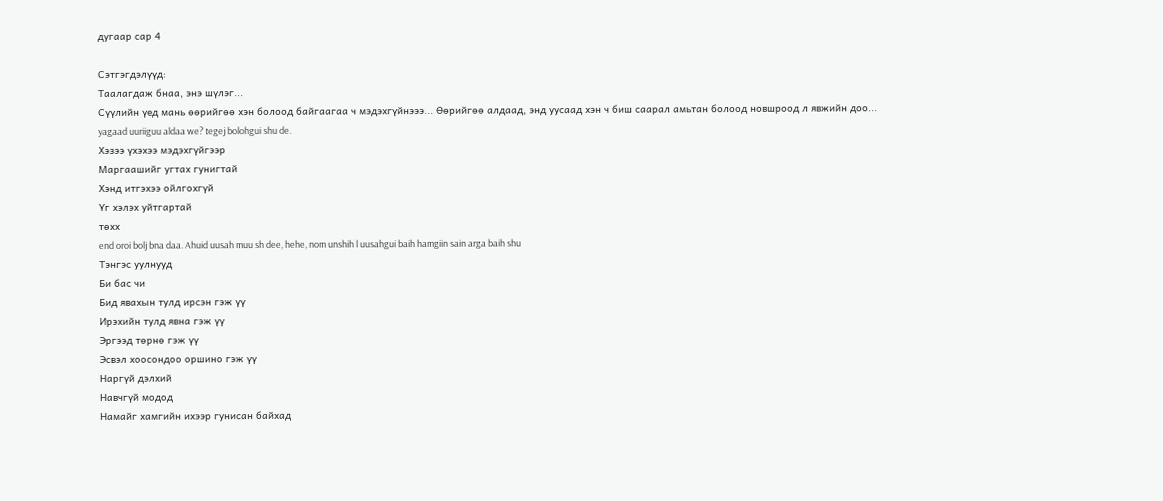дугаар сар 4

Сэтгэгдэлүүд:
Таалагдаж бнаа, энэ шүлэг...
Сүүлийн үед мань өөрийгөө хэн болоод байгаагаа ч мэдэхгүйнэээ... Өөрийгөө алдаад, энд уусаад хэн ч биш саарал амьтан болоод новшроод л явжийн доо...
yagaad uuriiguu aldaa we? tegej bolohgui shu de.
Хэзээ үхэхээ мэдэхгүйгээр
Маргаашийг угтах гунигтай
Хэнд итгэхээ ойлгохгүй
Үг хэлэх уйтгартай
төхх
end oroi bolj bna daa. Ahuid uusah muu sh dee, hehe, nom unshih l uusahgui baih hamgiin sain arga baih shu
Тэнгэс уулнууд
Би бас чи
Бид явахын тулд ирсэн гэж үү
Ирэхийн тулд явна гэж үү
Эргээд төрнө гэж үү
Эсвэл хоосондоо оршино гэж үү
Наргүй дэлхий
Навчгүй модод
Намайг хамгийн ихээр гунисан байхад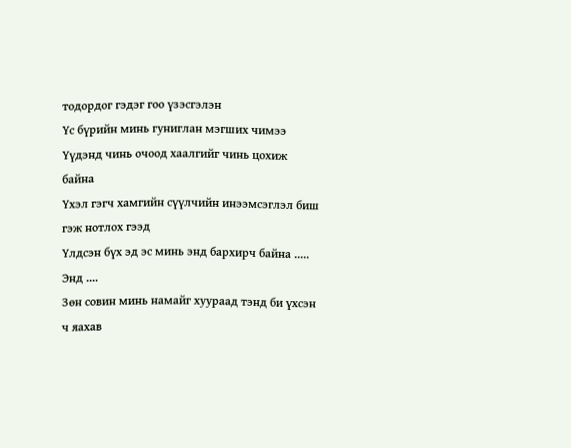тодордог гэдэг гоо үзэсгэлэн
Үс бүрийн минь гуниглан мэгших чимээ
Үүдэнд чинь очоод хаалгийг чинь цохиж байна
Үхэл гэгч хамгийн сүүлчийн инээмсэглэл биш гэж нотлох гээд
Үлдсэн бүх эд эс минь энд бархирч байна .....
Энд ....
Зөн совин минь намайг хуураад тэнд би үхсэн ч яахав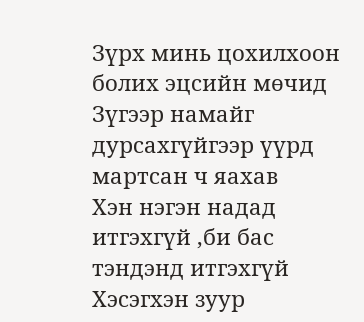Зүрх минь цохилхоон болих эцсийн мөчид
Зүгээр намайг дурсахгүйгээр үүрд мартсан ч яахав
Хэн нэгэн надад итгэхгүй ,би бас тэндэнд итгэхгүй
Хэсэгхэн зуур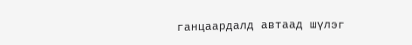ганцаардалд автаад шүлэг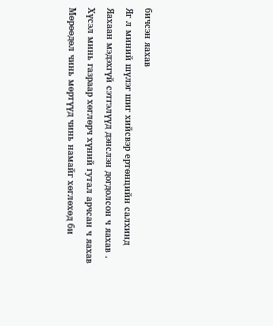бичсэн яахав
Яг л миний шүлэг шиг хийсвэр ертөнцийн салхинд
Яахаан мэдэхгүй сэтгэлүүд дэнслэн догдолсон ч яахав .
Хүсэл минь газраар хөглөрч хүний гутал арчсан ч яахав
Мөрөөдөл чинь мөртүүд чинь намайг хөглөхөд би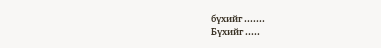бүхийг .......
Бүхийг .....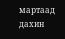мартаад дахин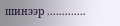шинээр .............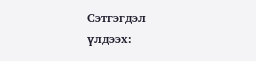Сэтгэгдэл үлдээх: